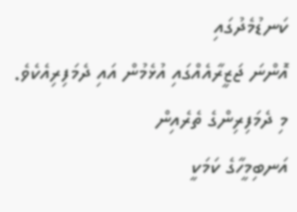ކަނޑުމެދުގައި
އޮންނަ ޖަޒީރާއެއްގައި އުޅެމުން އައި ދެމަފިރިއެކެވެ. މި ދެމަފިރިންގެ ތެރެއިން
އަނބިމީހާގެ ކަމަކީ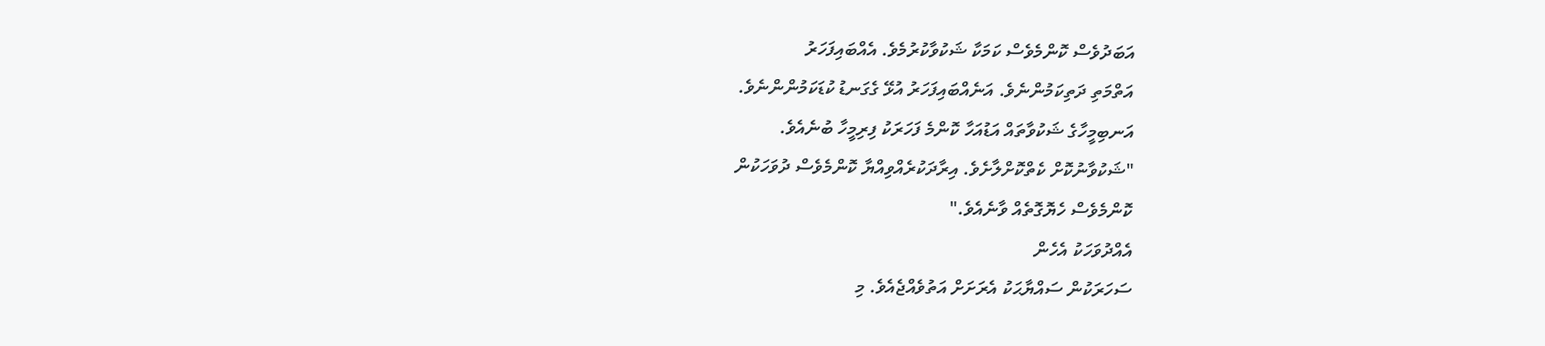އަބަދުވެސް ކޮންމެވެސް ކަމަކާ ޝަކުވާކުރުމެވެ. އެއްބައިފަހަރު
އަތްމަތި ދަތިކަމުންނެވެ. އަނެއްބައިފަހަރު އުޅޭ ގެގަނޑު ކުޑަކަމުންންނެވެ.
އަނބިމީހާގެ ޝަކުވާތައް އަޑުއަހާ ކޮންމެ ފަހަރަކު ފިރިމީހާ ބުނެއެވެ.
"ޝަކުވާނުކޮށް ކެތްކޮށްލާށެވެ. އިރާދަކުރެއްވިއްޔާ ކޮންމެވެސް ދުވަހަކުން
ކޮންމެވެސް ހެޔޮގޮތެއް ވާނެއެވެ."
އެއްދުވަހަކު އެހެން
ސަހަރަކުން ސައްޔާޙަކު އެރަށަށް އަތުވެއްޖެއެވެ. މި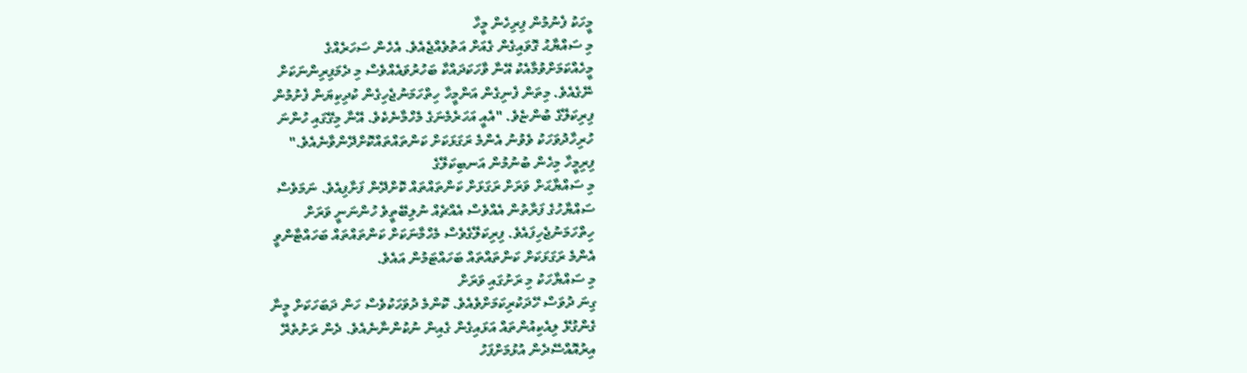މީހަކު ފެނުމުން ފިރިހެން މީހާ
މި ސައްޔާޙު ގޮވައިގެން ގެއަށް އަތުވެއްޖެއެވެ. އެހެން ސަހަރެއްގެ
މީހެއްކަމަށްވުމާއެކު އޭނާ ވާހަކަދައްކާ ބަހުރުވައެއްވެސް މި ދެމަފިރިންނަކަށް
ނޭގެއެވެ. މިތަން ފެނިގެން އަންމީހާ ހިތްހަމަނުޖެހިގެން ކުދިކިޔަން ފެށުމުން
ފިރިކަލޭގެ ބުންޏެވެ. "އެއީ އަހަރެމެނަގެ މެހްމާނެކެވެ. އޭނާ މިގޭގައި ހުންނަ
ހުރިހާދުވަހަކު ވެވުނު އެންމެ ރަގަޅަކަށް ކަންތައްތައްކޮށްދޭންވާނެއެވެ."
ފިރިމީހާ މިހެން ބުނުމުން އަނބިކަލޭގެ
މި ސައްޔާޙަށް ވަރަށް ރަގަޅަށް ކަންތައްތައް ކޮށްދޭން ފަށާފިއެވެ. ނަމަވެސް
ސައްޔާހުގެ ފަރާތުން އެއްވެސް އެއްޗެއް ނުލިބޭތީވެ ހުންނަނީ ވަރަށް
ހިތްހަމަނުޖެހިފައެވެ. ފިރިކަލޭގެވެސް މެހްމާނަކަށް ކަންތައްތައް ބަހައްޓާންވީ
އެންމެ ރަގަޅަކަށް ކަންތައްތައް ބަހައްޓަމުން އައެވެ.
މި ސައްޔާހަކު މި ރަށުގައި ވަރަށް
ގިނަ ދުވަސް ހޭދަކުރިކަމަށްވެއެވެ. ކޮންމެ ދުވަހަކުވެސް ހަން ދަބަހަކަށް މީނާ
ގެންގުޅޭ ލިއެކިއުންތައް އަޅައިގެން ގެއިން ނުކުންނާނެއެވެ. ދެން ރަށުތެރޭ
އިރުއޮއްސޭދެން އުޅުމަށްފަހު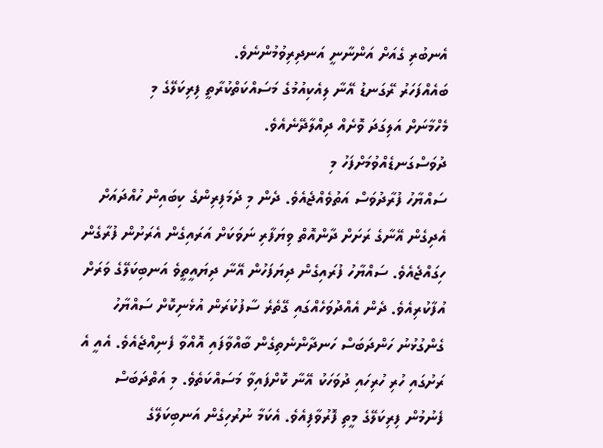އެނބުރި ގެއަށް އަންނާނީ އަނދިރިވުމުންނެވެ.
ބައެއްފަހަރު ރޭގަނޑު އޭނާ ލިއެކިއުމުގެ މަސައްކަތްކުރާތީ ފިރިކަލޭގެ މި
މެހްމާނަށް އަލިގަދަ ވޮށެއް ދިއްލާދޭނެއެވެ.
ދުވަސްގަނޑެއްވުމަށްފަހު މި
ސައްޔާހު ފުރާދުވަސް އަތުވެއްޖެއެވެ. ދެން މި ދެމަފިރިންގެ ކިބައިން ހުއްދައަށް
އެދިގެން އޭނާގެ ރަށަށް ދާންއޮތް ވިޔަފާރި ނަވަކަށް އަރައިގެން އެރަށުން ފުރާގެން
ހިގައްޖެއެވެ. ސައްޔާހު ފުރައިގެން ދިޔަފަހުން އޭނާ ދިޔައީތީވެ އަނބިކަލޭގެ ވަރަށް
އުފާކުރިއެވެ. ދެން އެއްދުވަހެއްގައި ގޭތެރެ ސާފުކުރަން އުޅެނިކޮށް ސައްޔާހު
ގެންގުޅުނު ހަންދަބަސް ހަނދާންނެތިގެން ބާއްވާފައި އޮއްވާ ފެނިއްޖެއެވެ. އެއީ އެ
ރަށުގައި ހުރި ހުރިހައި ދުވަހަކު އޭނާ ކޮށްފައިވާ މަސައްކަތެވެ. މި އަތްދަބަސް
ފެނުމުން ފިރިކަލޭގެ މީތި ފޮރުވާފިއެވެ. އެކަމާ ނުރުހިގެން އަނބިކަލޭގެ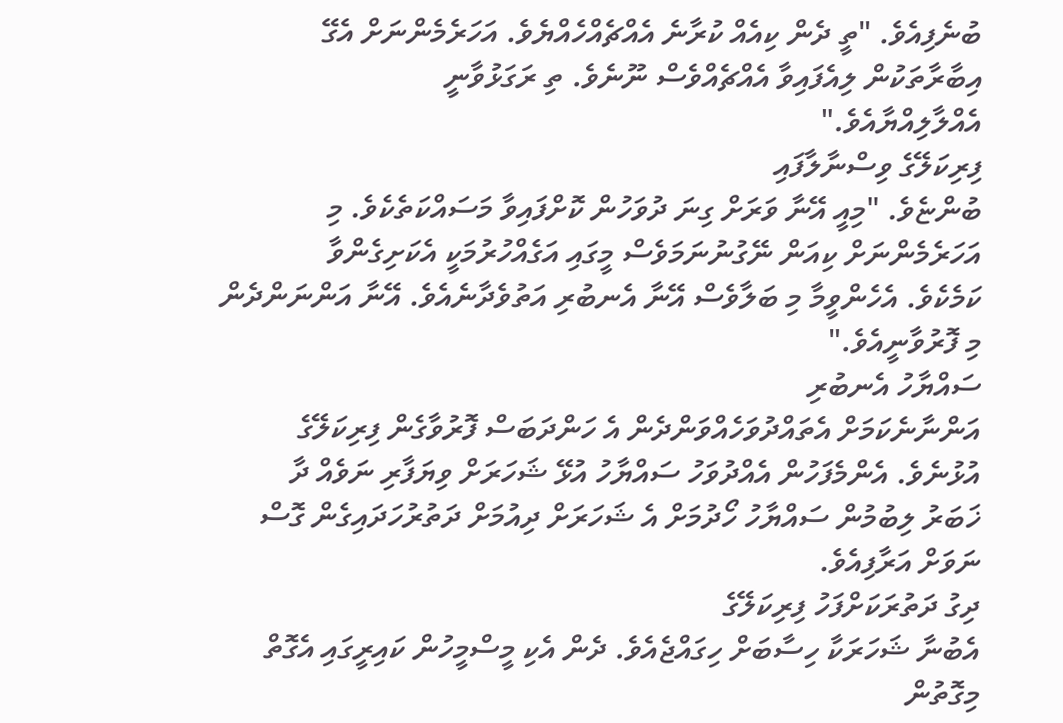ބުނެފިއެވެ. "ތީ ދެން ކިއެއް ކުރާނެ އެއްޗެއްހެއްޔެވެ. އަހަރެމެންނަށް އެގޭ
އިބާރާތަކުން ލިއެފައިވާ އެއްޗެއްވެސް ނޫނެވެ. ތި ރަގަޅުވާނީ
އެއްލާލިއްޔާއެވެ."
ފިރިކަލޭގެ ވިސްނާލާފައި
ބުންޏެވެ. "މިއީ އޭނާ ވަރަށް ގިނަ ދުވަހުން ކޮށްފައިވާ މަސައްކަތެކެވެ. މި
އަހަރެމެންނަށް ކިއަން ނޭގުނުނަމަވެސް މީގައި އަގެއްހުރުމަކީ އެކަށިގެންވާ
ކަމެކެވެ. އެހެންވީމާ މި ބަލާވެސް އޭނާ އެނބުރި އަތުވެދާނެއެވެ. އޭނާ އަންނަންދެން
މި ފޮރުވާނީއެވެ."
ސައްޔާހު އެނބުރި
އަންނާނެކަމަށް އެތައްދުވަހެއްވަންދެން އެ ހަންދަބަސް ފޮރުވާގެން ފިރިކަލޭގެ
އުޅުނެވެ. އެންމެފަހުން އެއްދުވަހު ސައްޔާހު އުޅޭ ޝަހަރަށް ވިޔަފާރި ނަވެއް ދާ
ޚަބަރު ލިބުމުން ސައްޔާހު ހޯދުމަށް އެ ޝަހަރަށް ދިއުމަށް ދަތުރުހަދައިގެން ގޮސް
ނަވަށް އަރާފިއެވެ.
ދިގު ދަތުރަކަށްފަހު ފިރިކަލޭގެ
އެބުނާ ޝަހަރަކާ ހިސާބަށް ހިގައްޖެއެވެ. ދެން އެކި މީސްމީހުން ކައިރީގައި އެގޮތް
މިގޮތުން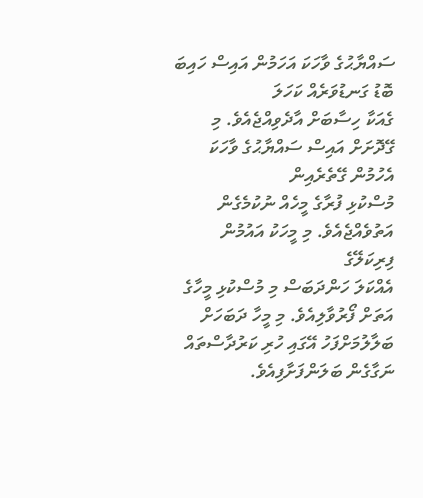ސައްޔާޙުގެ ވާހަކަ އަހަމުން އައިސް ހައިބަ ބޮޑު ގަނޑުވަރެއް ކަހަލަ
ގެއަކާ ހިސާބަށް އާދެވިއްޖެއެވެ. މި ގޭދޮށަށް އައިސް ސައްޔާޙުގެ ވާހަކަ އެހުމުން ގޭތެރެއިން
މުސްކުޅި ފުރާގެ މީހެއް ނުކުމެގެން އަތުވެއްޖެއެވެ. މި މީހަކު އައުމުން ފިރިކަލޭގެ
އެއްކަލަ ހަންދަބަސް މި މުސްކުޅި މީހާގެ އަތަށް ފޯރުވާލިއެވެ. މި މީހާ ދަބަހަށް
ބަލާލުމަށްފަހު އޭގައި ހުރި ކަރުދާސްތައް ނަގާގެން ބަލަންފަށާފިއެވެ.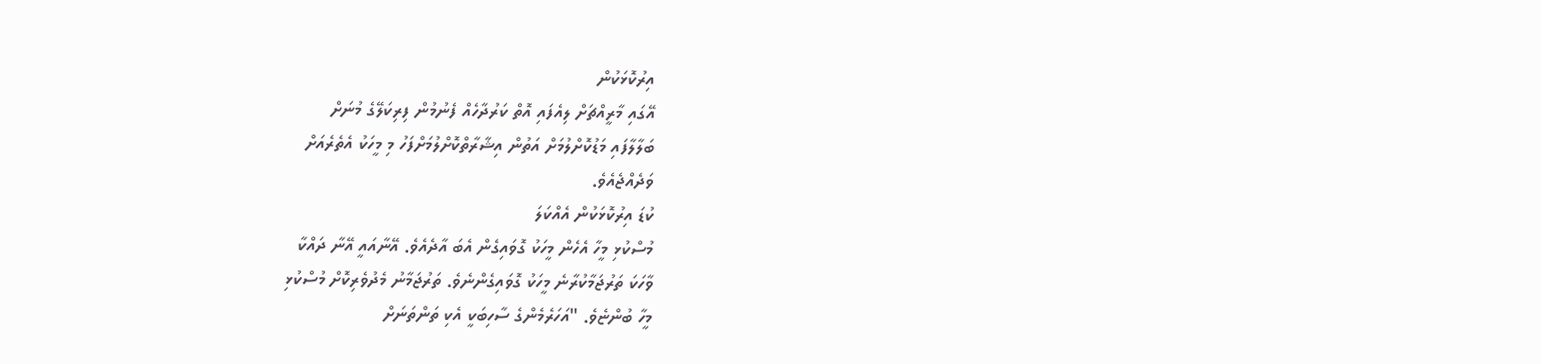އިރުކޮޅަކުން
އޭގައި މާރީއްޗަށް ލިއެފައި އޮތް ކަރުދާހެއް ފެނުމުން ފިރިކަލޭގެ މުނަށް
ބަލާލާފައި މަޑުކޮށްލުމަށް އަތުން އިޝާރާތްކޮށްލުމަށްފަހު މި މީހަކު އެތެރެއަށް
ވަދެއްޖެއެވެ.
ކުޑަ އިރުކޮޅަކުން އެއްކަލަ
މުސްކުޅި މީހާ އެހެން މީހަކު ގޮވައިގެން އެބަ އާދެއެވެ. އޭނާއައީ އޭނާ ދައްކާ
ވާހަކަ ތަރުޖަމާކުރާނެ މީހަކު ގޮވައިގެންނެވެ. ތަރުޖަމާނު މެދުވެރިކޮށް މުސްކުޅި
މީހާ ބުންޏެވެ. "އަހަރެމެންގެ ސާހިބަކީ އެކި ތަންތަނަށް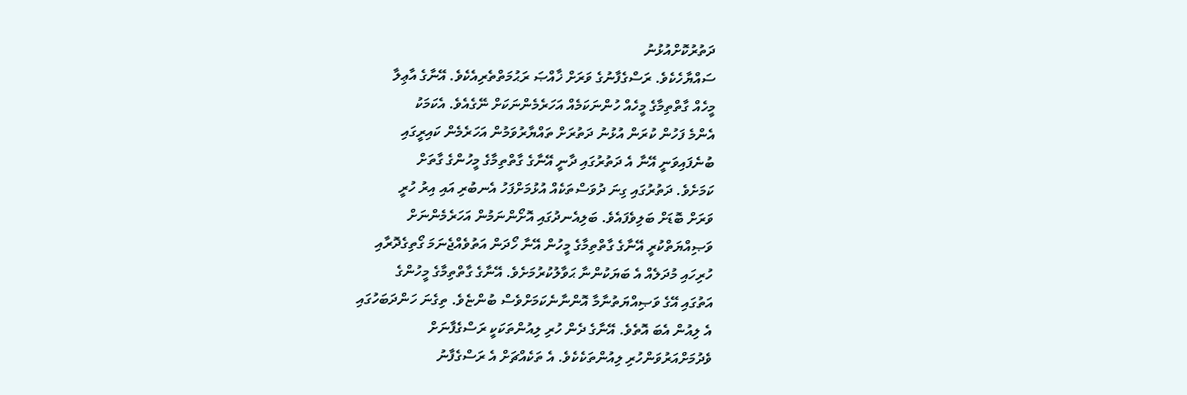ދަތުރުކޮށްއުޅުނު
ސައްޔާހެކެވެ. ރަސްގެފާނުގެ ވަރަށް ޚާއްޞަ ރަޙުމަތްތެރިއެކެވެ. އޭނާގެ އާޢިލާ
މީހެއް ގާތްތިމާގެ މީހެއް ހުންނަކަމެއް އަހަރެމެންނަކަށް ނޭގެއެވެ. އެކަމަކު
އެންމެ ފަހުން ކުރަން އުޅުނު ދަތުރަށް ތައްޔާރުވަމުން އަހަރެމެން ކައިރީގައި
ބުނެފައިވަނީ އޭނާ އެ ދަތުރުގައި ދާނީ އޭނާގެ ގާތްތިމާގެ މީހުންގެ ގާތަށް
ކަމަށެވެ. ދަތުރުގައި ގިނަ ދުވަސްތަކެއް އުޅުމަށްފަހު އެނބުރި އައި އިރު ހުރީ
ވަރަށް ބޮޑަށް ބަލިވެފައެވެ. ބަލިއެނދުގައި އޮށޯންނަމުން އަހަރެމެންނަށް
ވަޞިއްޔަތްކުރީ އޭނާގެ ގާތްތިމާގެ މީހުން އޭނާ ހޯދަން އަތުވެއްޖެނަމަ ގޯތިގެދޮރާއި
ހުރިހައި މުދަލެއް އެ ބަޔަކުންނާ ޙަވާލުކުރުމަށެވެ. އޭނާގެ ގާތްތިމާގެ މީހުންގެ
އަތުގައި އޭގެ ވަޞިއްޔަތުނާމާ އޮންނާނެކަމަށްވެސް ބުންޏެވެ. ތިގެނަ ހަންދަބަހުގައި
އެ ލިއުން އެބަ އޮތެވެ. އޭނާގެ ދެން ހުރި ލިއުންތަކަކީ ރަސްގެފާނަށް
ވެދުމަށްއަރުވަންހުރި ލިއުންތަކެކެވެ. އެ ތަކެއްޗަށް އެ ރަސްގެފާނު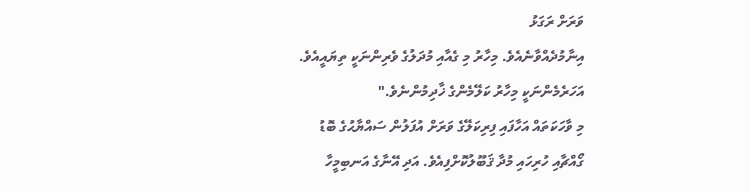ވަރަށް ރަގަޅު
އިނާމުދެއްވާނެއެވެ. މިހާރު މި ގެއާއި މުދަލުގެ ވެރިންނަކީ ތިޔައީއެވެ.
އަހަރެމެންނަކީ މިހާރު ކަލޭމެންގެ ޚާދިމުންނެވެ."
މި ވާހަކަތައް އަހާފައި ފިރިކަލޭގެ ވަރަށް އުފަލުން ސައްޔާޙުގެ ބޮޑު
ގޯއްޗާއި ހުރިހައި މުދާ ޤަބޫލުކޮށްފިއެވެ. އަދި އޭނާގެ އަނބިމީހާ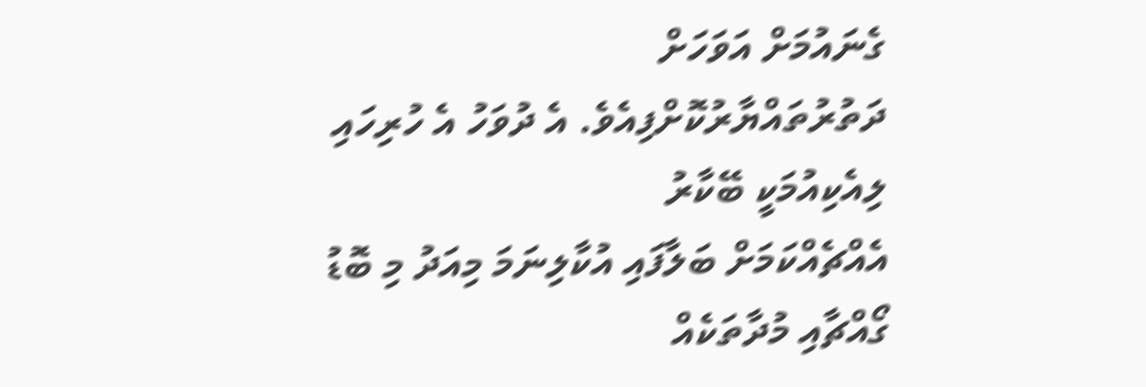ގެނައުމަށް އަވަހަށް
ދަތުރުތައްޔާރުކޮށްފިއެވެ. އެ ދުވަހު އެ ހުރިހައި ލިއެކިއުމަކީ ބޭކާރު
އެއްޗެއްކަމަށް ބަލާފައި އުކާލިނަމަ މިއަދު މި ބޮޑު ގޯއްޗާއި މުދާތަކެއް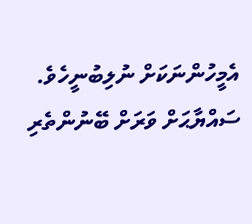އެމީހުންނަކަށް ނުލިބުނީހެވެ. ސައްޔާޙަށް ވަރަށް ބޭނުންތެރި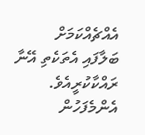އެއްޗެއްކަމަށް
ބަލާފައި އެތަކެތި އޭނާ ރައްކާކުރީއެވެ. އެންމެފަހުން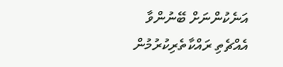އަނެކުންނަށް ބޭނުންވާ
އެއްޗެތި ރައްކާތެރިކުރުމުން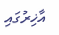އާޚިރުގައި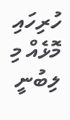ހުރިހައި މޮޅެއް މި ލިބުނީ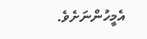އެމީހުންނަށެވެ.